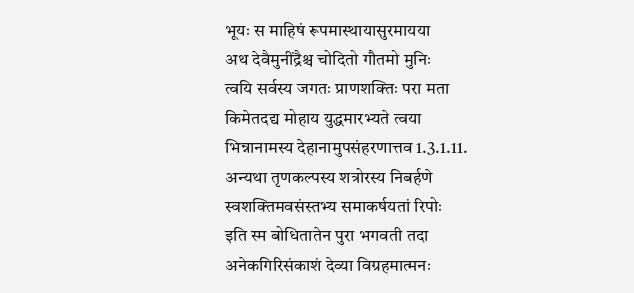भूयः स माहिषं रूपमास्थायासुरमायया
अथ देवैमुनींद्रैश्च चोदितो गौतमो मुनिः
त्वयि सर्वस्य जगतः प्राणशक्तिः परा मता
किमेतदद्य मोहाय युद्धमारभ्यते त्वया
भिन्नानामस्य देहानामुपसंहरणात्तव 1.3.1.11.
अन्यथा तृणकल्पस्य शत्रोरस्य निबर्हणे
स्वशक्तिमवसंस्तभ्य समाकर्षयतां रिपोः
इति स्म बोधितातेन पुरा भगवती तदा
अनेकगिरिसंकाशं देव्या विग्रहमात्मनः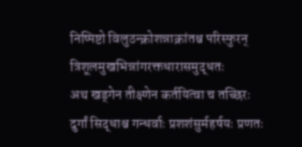निष्पिष्टो विलुठन्क्रोशन्नाक्रांतश्च परिस्फुरन्
त्रिशूलमुखभिन्नांगरक्तधारासमुद्धतः
अथ खड्गेन तीक्ष्णेन कर्तयित्वा च तच्छिरः
दुर्गां सिद्धाश्च गन्धर्वाः प्रशशंसुर्महर्षयः प्रणतः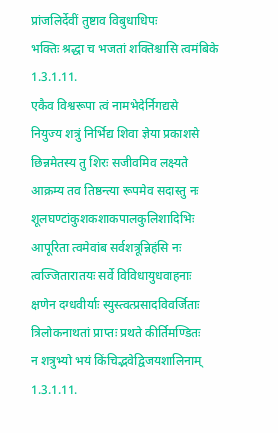प्रांजलिर्देवीं तुष्टाव विबुधाधिपः
भक्तिः श्रद्धा च भजतां शक्तिश्चासि त्वमंबिके 1.3.1.11.
एकैव विश्वरूपा त्वं नामभेदेर्निगद्यसे
नियुज्य शत्रुं निर्भिद्य शिवा ज्ञेया प्रकाशसे
छिन्नमेतस्य तु शिरः सजीवमिव लक्ष्यते
आक्रम्य तव तिष्ठन्त्या रूपमेव सदास्तु नः
शूलघण्टांकुशकशाकपालकुलिशादिभिः
आपूरिता त्वमेवांब सर्वशत्रून्निहंसि नः
त्वज्जितारातयः सर्वे विविधायुधवाहनाः
क्षणेन दग्धवीर्याः स्युस्त्वत्प्रसादविवर्जिताः
त्रिलोकनाथतां प्राप्तः प्रथते कीर्तिमण्डितः
न शत्रुभ्यो भयं किंचिद्भवेद्विजयशालिनाम् 1.3.1.11.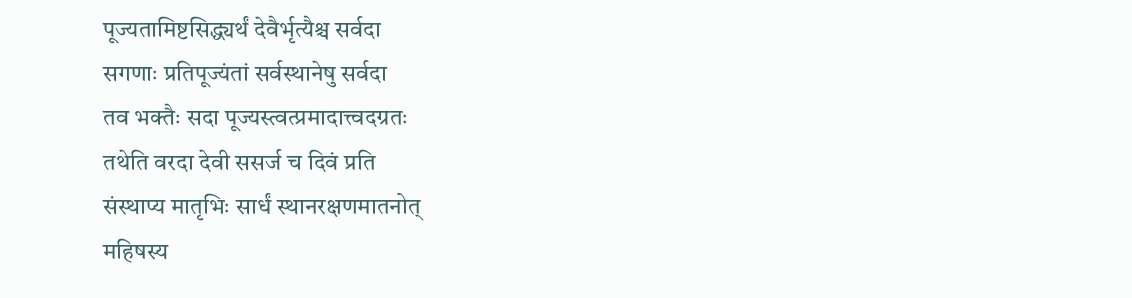पूज्यतामिष्टसिद्ध्यर्थं देवैर्भृत्यैश्च सर्वदा
सगणाः प्रतिपूज्यंतां सर्वस्थानेषु सर्वदा
तव भक्तैः सदा पूज्यस्त्वत्प्रमादात्त्वदग्रतः
तथेति वरदा देवी ससर्ज च दिवं प्रति
संस्थाप्य मातृभिः सार्धं स्थानरक्षणमातनोत्
महिषस्य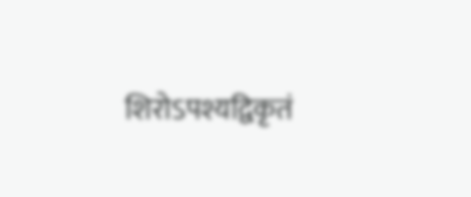शिरोऽपश्यद्विकृतं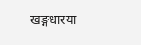खङ्गधारया